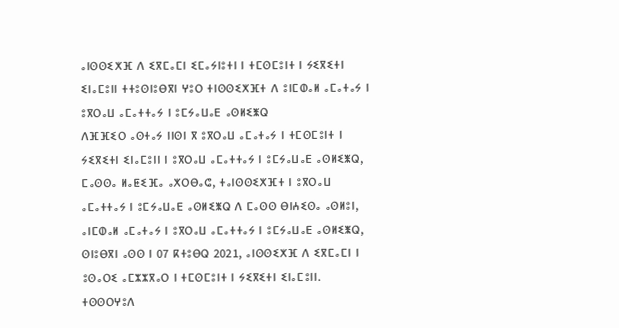ⴰⵏⵙⵙⵉⵅⴼ ⴷ ⵉⴳⵎⴰⵎⵏ ⵉⵎⴰⵢⵏⵓⵜⵏ ⵏ ⵜⵎⵙⵎⵓⵏⵜ ⵏ ⵢⵉⴳⵉⵜⵏ ⵉⵏⴰⵎⵓⵏⵏ ⵜⵜⵓⵙⵏⵓⴱⴳⵏ ⵖⵓⵔ ⵜⵏⵙⵙⵉⵅⴼⵜ ⴷ ⵓⵏⵎⵀⴰⵍ ⴰⵎⴰⵜⴰⵢ ⵏ ⵓⴳⵔⴰⵡ ⴰⵎⴰⵜⵜⴰⵢ ⵏ ⵓⵎⵢⴰⵡⴰⴹ ⴰⵙⵍⵉⵥⵕ
ⴷⴼⴼⵉⵔ ⴰⵙⵜⴰⵢ ⵏⵏⵙⵏ ⴳ ⵓⴳⵔⴰⵡ ⴰⵎⴰⵜⴰⵢ ⵏ ⵜⵎⵙⵎⵓⵏⵜ ⵏ ⵢⵉⴳⵉⵜⵏ ⵉⵏⴰⵎⵓⵏⵏ ⵏ ⵓⴳⵔⴰⵡ ⴰⵎⴰⵜⵜⴰⵢ ⵏ ⵓⵎⵢⴰⵡⴰⴹ ⴰⵙⵍⵉⵥⵕ, ⵎⴰⵙⵙⴰ ⵍⴰⵟⵉⴼⴰ ⴰⵅⵔⴱⴰⵛ, ⵜⴰⵏⵙⵙⵉⵅⴼⵜ ⵏ ⵓⴳⵔⴰⵡ ⴰⵎⴰⵜⵜⴰⵢ ⵏ ⵓⵎⵢⴰⵡⴰⴹ ⴰⵙⵍⵉⵥⵕ ⴷ ⵎⴰⵙⵙ ⴱⵏⵄⵉⵙⴰ ⴰⵙⵍⵓⵏ, ⴰⵏⵎⵀⴰⵍ ⴰⵎⴰⵜⴰⵢ ⵏ ⵓⴳⵔⴰⵡ ⴰⵎⴰⵜⵜⴰⵢ ⵏ ⵓⵎⵢⴰⵡⴰⴹ ⴰⵙⵍⵉⵥⵕ, ⵙⵏⵓⴱⴳⵏ ⴰⵙⵙ ⵏ 07 ⴽⵜⵓⴱⵕ 2021, ⴰⵏⵙⵙⵉⵅⴼ ⴷ ⵉⴳⵎⴰⵎⵏ ⵏ ⵓⵙⴰⵔⵉ ⴰⵎⵣⵣⴳⴰⵔ ⵏ ⵜⵎⵙⵎⵓⵏⵜ ⵏ ⵢⵉⴳⵉⵜⵏ ⵉⵏⴰⵎⵓⵏⵏ.
ⵜⵙⵙⵔⵖⵓⴷ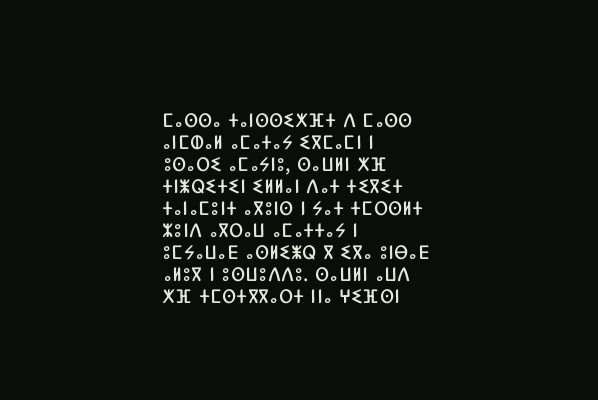ⵎⴰⵙⵙⴰ ⵜⴰⵏⵙⵙⵉⵅⴼⵜ ⴷ ⵎⴰⵙⵙ ⴰⵏⵎⵀⴰⵍ ⴰⵎⴰⵜⴰⵢ ⵉⴳⵎⴰⵎⵏ ⵏ ⵓⵙⴰⵔⵉ ⴰⵎⴰⵢⵏⵓ, ⵙⴰⵡⵍⵏ ⵅⴼ ⵜⵏⵥⵕⵉⵜⵉⵏ ⵉⵍⵍⴰⵏ ⴷⴰⵜ ⵜⵉⴳⵉⵜ ⵜⴰⵏⴰⵎⵓⵏⵜ ⴰⴳⵓⵏⵙ ⵏ ⵢⴰⵜ ⵜⵎⵔⵙⵍⵜ ⵣⵓⵏⴷ ⴰⴳⵔⴰⵡ ⴰⵎⴰⵜⵜⴰⵢ ⵏ ⵓⵎⵢⴰⵡⴰⴹ ⴰⵙⵍⵉⵥⵕ ⴳ ⵉⴳⴰ ⵓⵏⴱⴰⴹ ⴰⵍⵓⴳ ⵏ ⵓⵙⵡⵓⴷⴷⵓ. ⵙⴰⵡⵍⵏ ⴰⵡⴷ ⵅⴼ ⵜⵎⵙⵜⴳⴳⴰⵔⵜ ⵏⵏⴰ ⵖⵉⴼⵙⵏ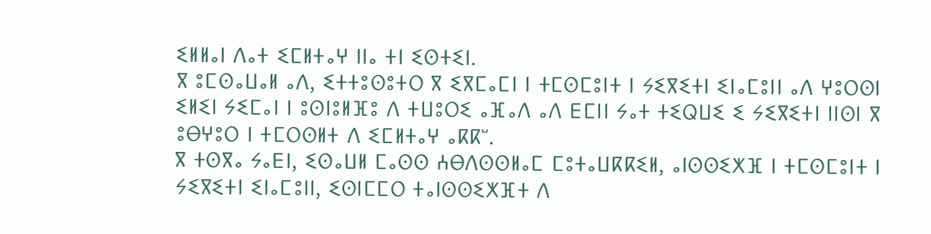ⵉⵍⵍⴰⵏ ⴷⴰⵜ ⵉⵎⵍⵜⴰⵖ ⵏⵏⴰ ⵜⵏ ⵉⵙⵜⵉⵏ.
ⴳ ⵓⵎⵙⴰⵡⴰⵍ ⴰⴷ, ⵉⵜⵜⵓⵙⵓⵜⵔ ⴳ ⵉⴳⵎⴰⵎⵏ ⵏ ⵜⵎⵙⵎⵓⵏⵜ ⵏ ⵢⵉⴳⵉⵜⵏ ⵉⵏⴰⵎⵓⵏⵏ ⴰⴷ ⵖⵓⵔⵙⵏ ⵉⵍⵉⵏ ⵢⵉⵎⴰⵏ ⵏ ⵓⵙⵏⵓⵍⴼⵓ ⴷ ⵜⵡⵓⵔⵉ ⴰⴼⴰⴷ ⴰⴷ ⴹⵎⵏⵏ ⵢⴰⵜ ⵜⵉⵕⵡⵉ ⵉ ⵢⵉⴳⵉⵜⵏ ⵏⵏⵙⵏ ⴳ ⵓⴱⵖⵓⵔ ⵏ ⵜⵎⵔⵙⵍⵜ ⴷ ⵉⵎⵍⵜⴰⵖ ⴰⴽⴽⵯ.
ⴳ ⵜⵙⴳⴰ ⵢⴰⴹⵏ, ⵉⵙⴰⵡⵍ ⵎⴰⵙⵙ ⵄⴱⴷⵙⵙⵍⴰⵎ ⵎⵓⵜⴰⵡⴽⴽⵉⵍ, ⴰⵏⵙⵙⵉⵅⴼ ⵏ ⵜⵎⵙⵎⵓⵏⵜ ⵏ ⵢⵉⴳⵉⵜⵏ ⵉⵏⴰⵎⵓⵏⵏ, ⵉⵙⵏⵎⵎⵔ ⵜⴰⵏⵙⵙⵉⵅⴼⵜ ⴷ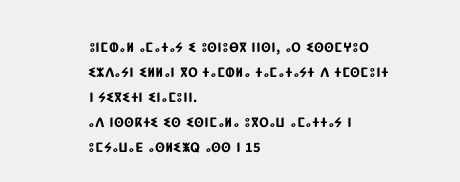ⵓⵏⵎⵀⴰⵍ ⴰⵎⴰⵜⴰⵢ ⵉ ⵓⵙⵏⵓⴱⴳ ⵏⵏⵙⵏ, ⴰⵔ ⵉⵙⵙⵎⵖⵓⵔ ⵉⵣⴷⴰⵢⵏ ⵉⵍⵍⴰⵏ ⴳⵔ ⵜⴰⵎⵀⵍⴰ ⵜⴰⵎⴰⵜⴰⵢⵜ ⴷ ⵜⵎⵙⵎⵓⵏⵜ ⵏ ⵢⵉⴳⵉⵜⵏ ⵉⵏⴰⵎⵓⵏⵏ.
ⴰⴷ ⵏⵙⵙⴽⵜⵉ ⵉⵙ ⵉⵙⵏⵎⴰⵍⴰ ⵓⴳⵔⴰⵡ ⴰⵎⴰⵜⵜⴰⵢ ⵏ ⵓⵎⵢⴰⵡⴰⴹ ⴰⵙⵍⵉⵥⵕ ⴰⵙⵙ ⵏ 15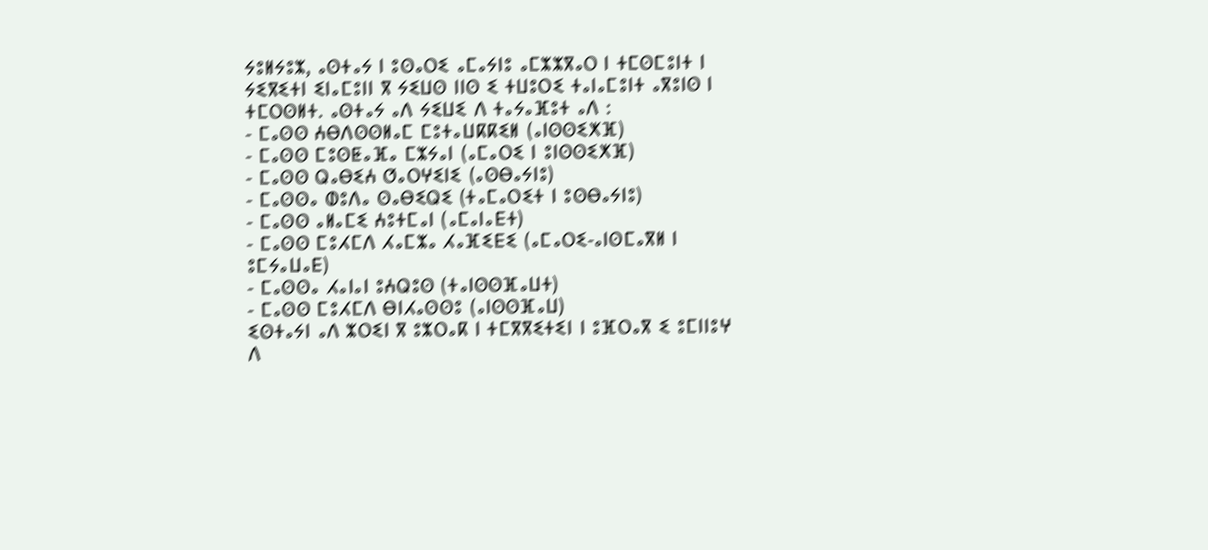ⵢⵓⵍⵢⵓⵣ, ⴰⵙⵜⴰⵢ ⵏ ⵓⵙⴰⵔⵉ ⴰⵎⴰⵢⵏⵓ ⴰⵎⵣⵣⴳⴰⵔ ⵏ ⵜⵎⵙⵎⵓⵏⵜ ⵏ ⵢⵉⴳⵉⵜⵏ ⵉⵏⴰⵎⵓⵏⵏ ⴳ ⵢⵉⵡⵙ ⵏⵏⵙ ⵉ ⵜⵡⵓⵔⵉ ⵜⴰⵏⴰⵎⵓⵏⵜ ⴰⴳⵓⵏⵙ ⵏ ⵜⵎⵔⵙⵍⵜ. ⴰⵙⵜⴰⵢ ⴰⴷ ⵢⵉⵡⵉ ⴷ ⵜⴰⵢⴰⴼⵓⵜ ⴰⴷ :
- ⵎⴰⵙⵙ ⵄⴱⴷⵙⵙⵍⴰⵎ ⵎⵓⵜⴰⵡⴽⴽⵉⵍ (ⴰⵏⵙⵙⵉⵅⴼ)
- ⵎⴰⵙⵙ ⵎⵓⵙⵟⴰⴼⴰ ⵎⵣⵢⴰⵏ (ⴰⵎⴰⵔⵉ ⵏ ⵓⵏⵙⵙⵉⵅⴼ)
- ⵎⴰⵙⵙ ⵕⴰⴱⵉⵄ ⵚⴰⵔⵖⵉⵏⵉ (ⴰⵙⴱⴰⵢⵏⵓ)
- ⵎⴰⵙⵙⴰ ⵀⵓⴷⴰ ⵙⴰⴱⵉⵕⵉ (ⵜⴰⵎⴰⵔⵉⵜ ⵏ ⵓⵙⴱⴰⵢⵏⵓ)
- ⵎⴰⵙⵙ ⴰⵍⴰⵎⵉ ⵄⵓⵜⵎⴰⵏ (ⴰⵎⴰⵏⴰⴹⵜ)
- ⵎⴰⵙⵙ ⵎⵓⵃⵎⴷ ⵃⴰⵎⵣⴰ ⵃⴰⴼⵉⴹⵉ (ⴰⵎⴰⵔⵉ-ⴰⵏⵙⵎⴰⴳⵍ ⵏ ⵓⵎⵢⴰⵡⴰⴹ)
- ⵎⴰⵙⵙⴰ ⵃⴰⵏⴰⵏ ⵓⵄⵕⵓⵙ (ⵜⴰⵏⵙⵙⴼⴰⵡⵜ)
- ⵎⴰⵙⵙ ⵎⵓⵃⵎⴷ ⴱⵏⵃⴰⵙⵙⵓ (ⴰⵏⵙⵙⴼⴰⵡ)
ⵉⵙⵜⴰⵢⵏ ⴰⴷ ⵣⵔⵉⵏ ⴳ ⵓⵣⵔⴰⴽ ⵏ ⵜⵎⴳⴳⵉⵜⵉⵏ ⵏ ⵓⴼⵔⴰⴳ ⵉ ⵓⵎⵏⵏⵓⵖ ⴷ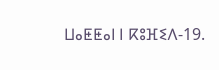ⵡⴰⵟⵟⴰⵏ ⵏ ⴽⵓⴼⵉⴷ-19.